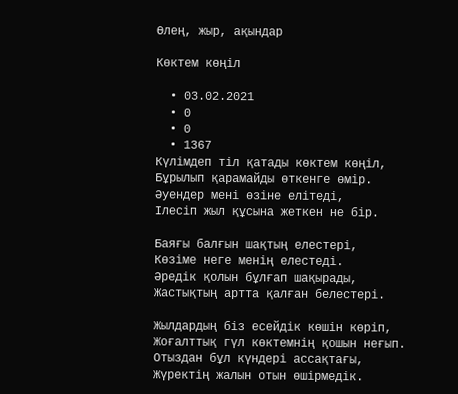Өлең, жыр, ақындар

Көктем көңіл

  • 03.02.2021
  • 0
  • 0
  • 1367
Күлімдеп тіл қатады көктем көңіл,
Бұрылып қарамайды өткенге өмір.
Әуендер мені өзіне елітеді,
Ілесіп жыл құсына жеткен не бір.

Баяғы балғын шақтың елестері,
Көзіме неге менің елестеді.
Әредік қолын бұлғап шақырады,
Жастықтың артта қалған белестері.

Жылдардың біз есейдік көшін көріп,
Жоғалттық гүл көктемнің қошын неғып.
Отыздан бұл күндері ассақтағы,
Жүректің жалын отын өшірмедік.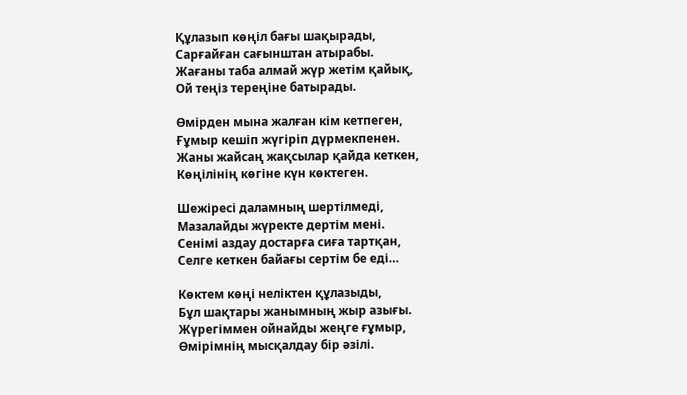Құлазып көңіл бағы шақырады,
Сарғайған сағынштан атырабы.
Жағаны таба алмай жүр жетім қайық,
Ой теңіз тереңіне батырады.

Өмірден мына жалған кім кетпеген,
Ғұмыр кешіп жүгіріп дүрмекпенен.
Жаны жайсаң жақсылар қайда кеткен,
Көңілінің көгіне күн көктеген.

Шежіресі даламның шертілмеді,
Мазалайды жүректе дертім мені.
Сенімі аздау достарға сиға тартқан,
Селге кеткен байағы сертім бе еді…

Көктем көңі неліктен құлазыды,
Бұл шақтары жанымның жыр азығы.
Жүрегіммен ойнайды жеңге ғұмыр,
Өмірімнің мысқалдау бір әзілі.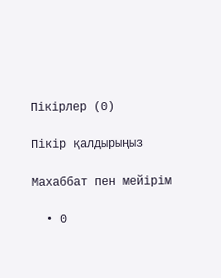Пікірлер (0)

Пікір қалдырыңыз

Махаббат пен мейірім

  • 0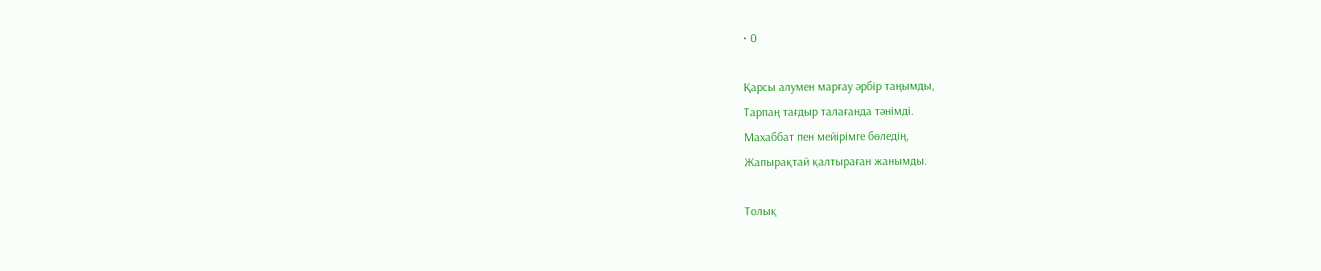• 0

Қарсы алумен марғау әрбір таңымды,
Тарпаң тағдыр талағанда тәнімді.
Махаббат пен мейірімге бөледің,
Жапырақтай қалтыраған жанымды.

Толық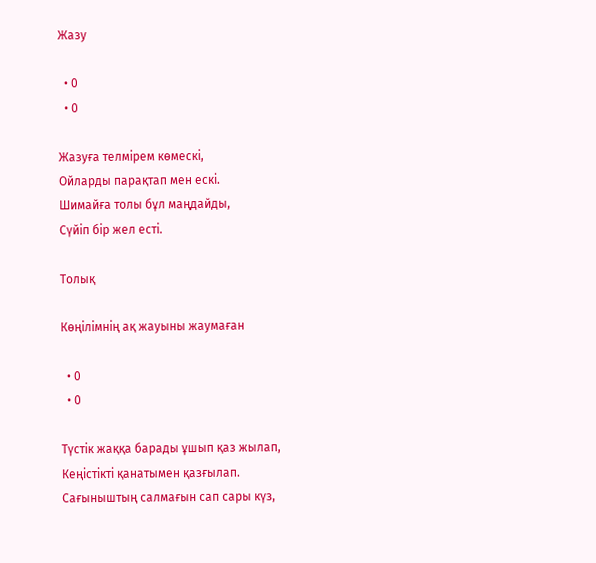Жазу

  • 0
  • 0

Жазуға телмірем көмескі,
Ойларды парақтап мен ескі.
Шимайға толы бұл маңдайды,
Сүйіп бір жел есті.

Толық

Көңілімнің ақ жауыны жаумаған

  • 0
  • 0

Түстік жаққа барады ұшып қаз жылап,
Кеңістікті қанатымен қазғылап.
Сағыныштың салмағын сап сары күз,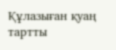Құлазыған қуаң тартты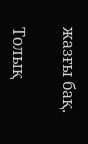жазғы бақ.

Толық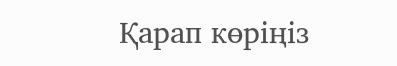Қарап көріңіз